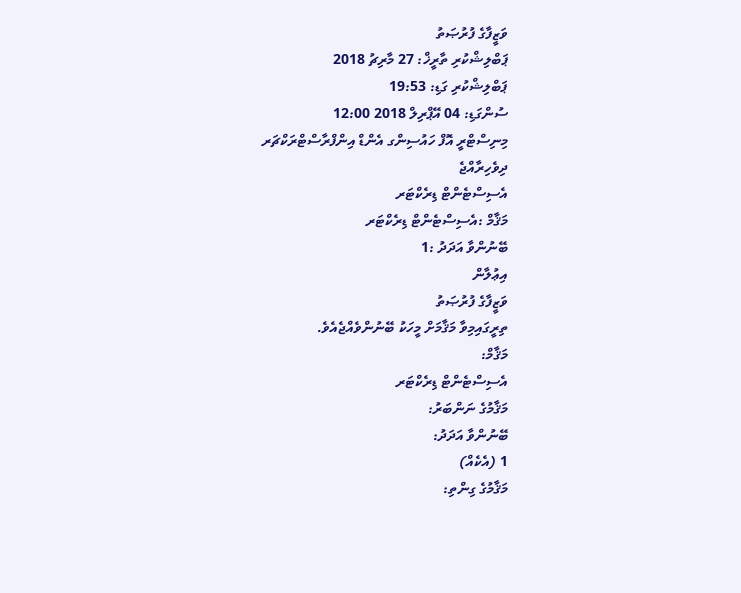ވަޒީފާގެ ފުރުޞަތު
ޕަބްލިޝްކުރި ތާރީޚް: 27 މާރިޗު 2018
ޕަބްލިޝްކުރި ގަޑި: 19:53
ސުންގަޑި: 04 އޭޕްރިލް 2018 12:00
މިނިސްޓްރީ އޮފް ހައުސިންގ އެންޑް އިންފްރާސްޓްރަކްޗަރ
ދިވެހިރާއްޖެ
އެސިސްޓެންޓް ޑިރެކްޓަރ
މަޤާމް :އެސިސްޓެންޓް ޑިރެކްޓަރ
ބޭނުންވާ އަދަދު :1
އިޢުލާން
ވަޒީފާގެ ފުރުޞަތު
ތިރީގައިމިވާ މަޤާމަށް މީހަކު ބޭނުންވެއްޖެއެވެ.
މަޤާމް:
އެސިސްޓެންޓް ޑިރެކްޓަރ
މަޤާމުގެ ނަންބަރު:
ބޭނުންވާ އަދަދު:
1 (އެކެއް)
މަޤާމުގެ ގިންތި: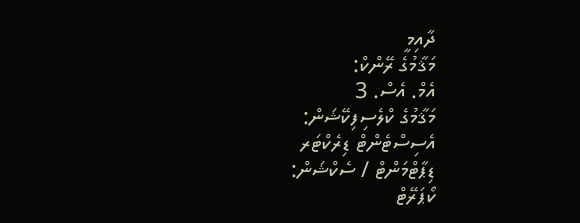ދާއިމީ
މަޤާމުގެ ރޭންކް:
އެމް. އެސް. 3
މަޤާމުގެ ކްލެސިފިކޭޝަން:
އެސިސްޓެންޓް ޑިރެކްޓަރ
ޑިޕާޓްމަންޓް / ސެކްޝަން:
ކޯޕަރޭޓް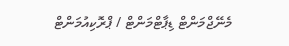މެނޭޖްމަންޓް ޑިޕާޓްމަންޓް / ޕްރޮކިއުމަންޓް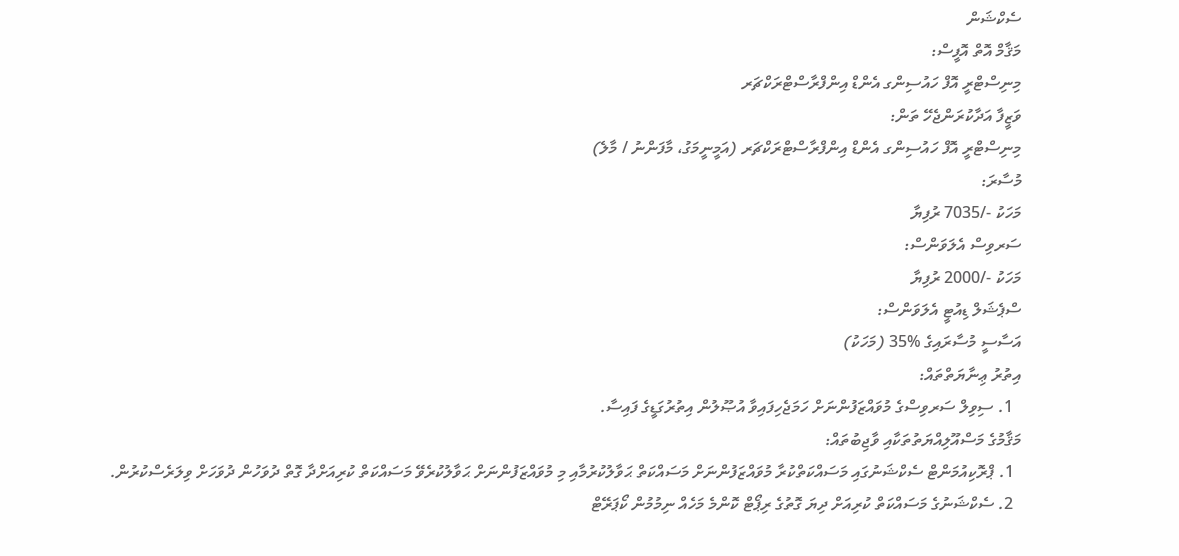ސެކްޝަން
މަޤާމް އޮތް އޮފީސް:
މިނިސްޓްރީ އޮފް ހައުސިންގ އެންޑް އިންފްރާސްޓްރަކްޗަރ
ވަޒީފާ އަދާކުރަންޖެހޭ ތަން:
މިނިސްޓްރީ އޮފް ހައުސިންގ އެންޑް އިންފްރާސްޓްރަކްޗަރ (އަމީނީމަގު، މާފަންނު / މާލެ)
މުސާރަ:
މަހަކު -/7035 ރުފިޔާ
ސަރވިސް އެލަވަންސް:
މަހަކު -/2000 ރުފިޔާ
ސްޕެޝަލް ޑިއުޓީ އެލަވަންސް:
އަސާސީ މުސާރައިގެ %35 (މަހަކު)
އިތުރު ޢިނާޔަތްތައް:
  1. ސިވިލް ސަރވިސްގެ މުވައްޒަފުންނަށް ހަމަޖެހިފައިވާ އުޞޫލުން އިތުރުގަޑީގެ ފައިސާ.
މަޤާމުގެ މަސްއޫލިއްޔަތުތަކާއި ވާޖިބުތައް:
  1. ޕްރޮކިއުމަންޓް ސެކްޝަނުގައި މަސައްކަތްކުރާ މުވައްޒަފުންނަށް މަސައްކަތް ޙަވާލުކުރުމާއި މި މުވައްޒަފުންނަށް ޙަވާލުކުރެވޭ މަސައްކަތް ކުރިއަށްދާ ގޮތް ދުވަހުން ދުވަހަށް ވިލަރެސްކުރުން.
  2. ސެކްޝަނުގެ މަސައްކަތް ކުރިއަށް ދިޔަ ގޮތުގެ ރިޕޯޓް ކޮންމެ މަހެއް ނިމުމުން ކޯޕަރޭޓް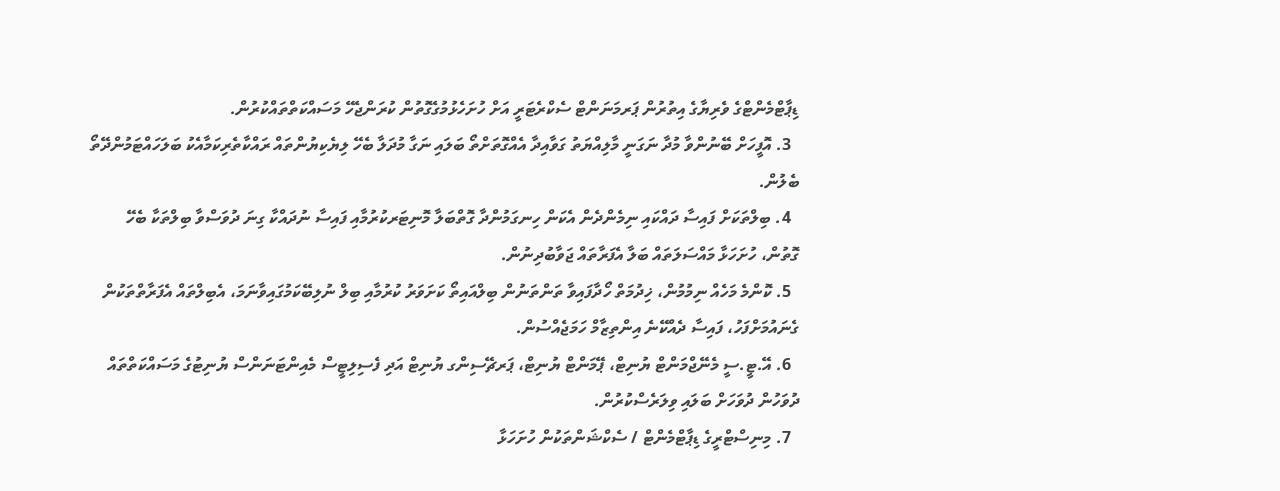ޑިޕާޓްމެންޓްގެ ވެރިޔާގެ އިތުރުން ޕަރމަނަންޓް ސެކްރެޓަރީ އަށް ހުށަހެޅުމުގެގޮތުން ކުރަންޖެހޭ މަސައްކަތްތައްކުރުން.
  3. އޮފީހަށް ބޭނުންވާ މުދާ ނަގަނީ މާލިއްޔަތު ގަވާއިދާ އެއްގޮތަށްތޯ ބަލައި ނަގާ މުދަލާ ބެހޭ ލިޔެކިޔުންތައް ރައްކާތެރިކަމާއެކު ބަލަހައްޓަމުންދޭތޯ ބެލުން.
  4. ބިލްތަކަށް ފައިސާ ދައްކައި ނިމެންދެން އެކަން ހިނގަމުންދާ ގޮތްބަލާ މޮނިޓަރކުރުމާއި ފައިސާ ނުދައްކާ ގިނަ ދުވަސްވާ ބިލްތަކާ ބެހޭ ގޮތުން، ހުށަހަޅާ މައްސަލަތައް ބަލާ އެފަރާތައް ޖަވާބުދިނުން.
  5. ކޮންމެ މަހެއް ނިމުމުން، ޚިދުމަތް ހޯދާފައިވާ ތަންތަނުން ބިލްއައިތޯ ކަށަވަރު ކުރުމާއި ބިލް ނުލިބޭކަމުގައިވާނަމަ، އެބިލްތައް އެފަރާތްތަކުން ގެނައުމަށްފަހު، ފައިސާ ދެއްކޭނެ އިންތިޒާމް ހަމަޖެއްސުން.
  6. އޭ.ޓީ.ސީ މެނޭޖްމަންޓް ޔުނިޓް، ޕޭމަންޓް ޔުނިޓް، ޕަރޗޭސިންގ ޔުނިޓް އަދި ފެސިލިޓީސް މެއިންޓަނަންސް ޔުނިޓުގެ މަސައްކަތްތައް ދުވަހުން ދުވަހަށް ބަލައި ވިލަރެސްކުރުން.
  7. މިނިސްޓްރީގެ ޑިޕާޓްމެންޓް / ސެކްޝަންތަކުން ހުށަހަޅާ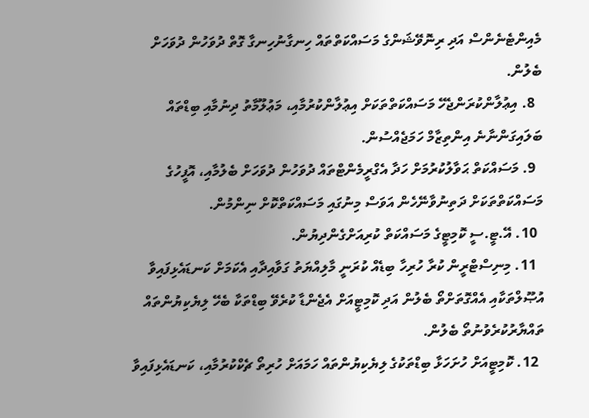މެއިންޓެނެންސް އަދި ރިނޮވޭޝަންގެ މަސައްކަތްތައް ހިނގާނުހިނގާ ގޮތް ދުވަހުން ދުވަހަށް ބެލުން.
  8. އިޢުލާންކުރަންޖެހޭ މަސައްކަތްތަކަށް އިޢުލާންކުރުމާއި، މަޢުލޫމާތު ދިނުމާއި ބިޑްތައް ބަލައިގަންނާނެ އިންތިޒާމް ހަމަޖެއްސުން.
  9. މަސައްކަތް ޙަވާލުކުރުމަށް ހަދާ އެގްރީމެންޓްތައް ދުވަހުން ދުވަހަށް ބެލުމާއި، އޮފީހުގެ މަސައްކަތްތަކަށް ދަތިނުވާނޭހެން އަވަސް މިނުގައި މަސައްކަތްކޮށް ނިންމުން.
  10. އޭ.ޓީ.ސީ ކޮމިޓީގެ މަސައްކަތް ކުރިއަށްގެންދިޔުން.
  11. މިނިސްޓްރީން ކުރާ ހުރިހާ ބިޑެއް ކުރަނީ މާލިއްޔަތު ގަވާއިދާއި އެކަމަށް ކަނޑައެޅިފައިވާ އުޞޫލްތަކާއި އެއްގޮތަށްތޯ ބެލުން އަދި ކޮމިޓީއަށް އެޖެންޑާ ކުރެވޭ ބިޑްތަކާ ބެހޭ ލިޔެކިޔުންތައް ތައްޔާރުކުރެވުނުތޯ ބެލުން.
  12. ކޮމިޓީއަށް ހުށަހަޅާ ބިޑްތަކުގެ ލިޔެކިޔުންތައް ހަމައަށް ހުރިތޯ ޗެކްކުރުމާއި، ކަނޑައެޅިފައިވާ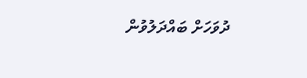ދުވަހަށް ބައްދަލުވުން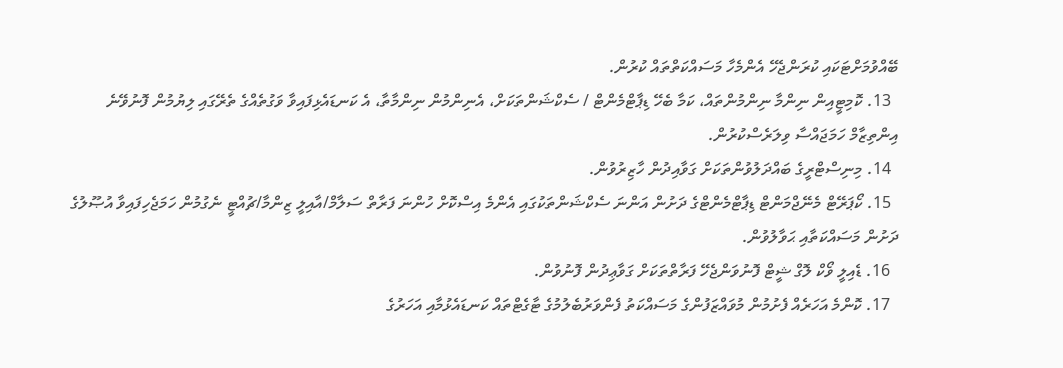ބޭއްވުމަށްޓަކައި ކުރަންޖެހޭ އެންމެހާ މަސައްކަތްތައް ކުރުން.
  13. ކޮމިޓީއިން ނިންމާ ނިންމުންތައް، ކަމާ ބެހޭ ޑިޕާޓްމެންޓް / ސެކްޝަންތަކަށް، އެނިންމުން ނިންމާތާ، އެ ކަނޑައެޅިފައިވާ ވަގުތެއްގެ ތެރޭގައި ލިޔުމުން ފޮނުވޭނެ އިންތިޒާމް ހަމަޖައްސާ ވިލަރެސްކުރުން.
  14. މިނިސްޓްރީގެ ބައްދަލުވުންތަކަށް ގަވާއިދުން ހާޒިރުވުން.
  15. ކޯޕަރޭޓް މެނޭޖްމަންޓް ޑިޕާޓްމެންޓްގެ ދަށުން އަންނަ ސެކްޝަންތަކުގައި އެންމެ އިސްކޮށް ހުންނަ ފަރާތް ސަލާމް/އާއިލީ ޒިންމާ/ޗުއްޓީ ނެގުމުން ހަމަޖެހިފައިވާ އުޞޫލުގެ ދަށުން މަސައްކަތާއި ޙަވާލުވުން.
  16. ޑެއިލީ ވޯކް ލޮގް ޝީޓް ފޮނުވަންޖެހޭ ފަރާތްތަކަށް ގަވާޢިދުން ފޮނުވުން.
  17. ކޮންމެ އަހަރެއް ފެށުމުން މުވައްޒަފުންގެ މަސައްކަތު ފެންވަރުބެލުމުގެ ޓާގެޓްތައް ކަނޑައެޅުމާއި އަހަރުގެ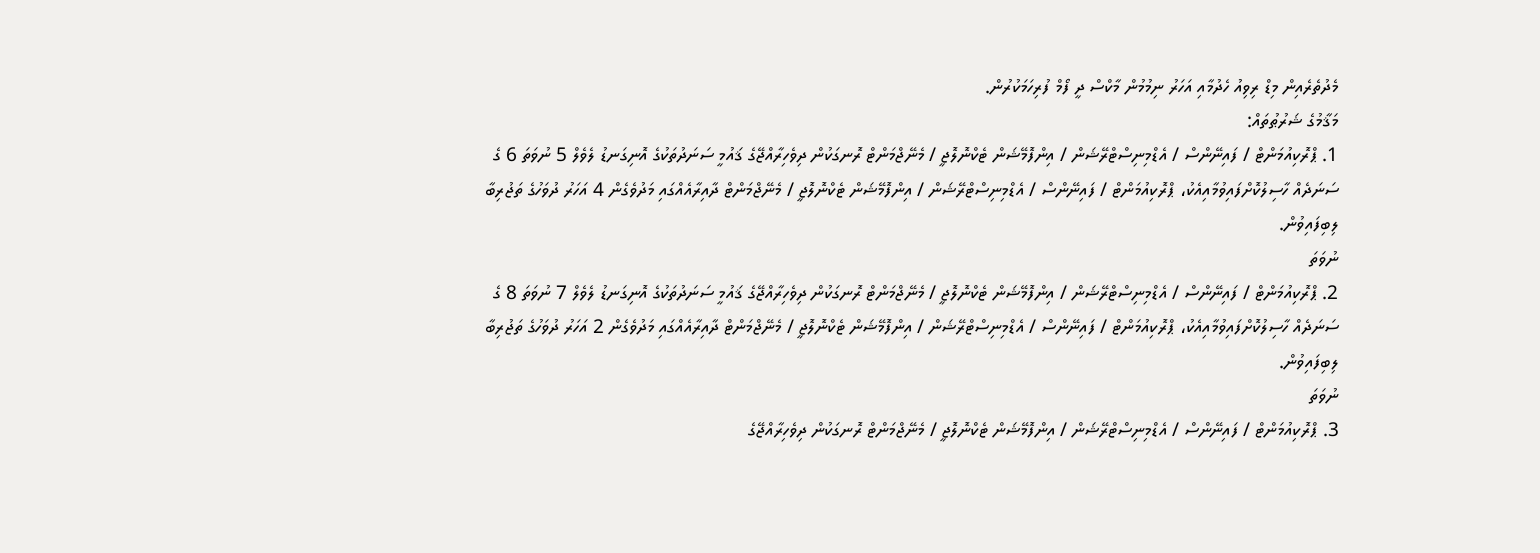މެދުތެރެއިން މިޑް ރިވިއު ހެދުމާއި އަހަރު ނިމުމުން މާކްސް ދީ ފޯމް ފުރިހަމަކުރުން.
މަޤާމުގެ ޝަރުޠުތައް:
1. ޕްރޮކިއުމަންޓް / ފައިނޭންސް / އެޑްމިނިސްޓްރޭޝަން / އިންފޮމޭޝަން ޓެކްނޮލޮޖީ / މެނޭޖްމަންޓް ރޮނގަކުން ދިވެހިރާއްޖޭގެ ޤައުމީ ސަނަދުތަކުގެ އޮނިގަނޑު ލެވެލް 5 ނުވަތަ 6 ގެ ސަނަދެއް ހާސިލުކޮށްފައިވުމާއިއެކު، ޕްރޮކިއުމަންޓް / ފައިނޭންސް / އެޑްމިނިސްޓްރޭޝަން / އިންފޮމޭޝަން ޓެކްނޮލޮޖީ / މެނޭޖްމަންޓް ދާއިރާއެއްގައި މަދުވެގެން 4 އަހަރު ދުވަހުގެ ތަޖުރިބާ ލިބިފައިވުން.
ނުވަތަ
2. ޕްރޮކިއުމަންޓް / ފައިނޭންސް / އެޑްމިނިސްޓްރޭޝަން / އިންފޮމޭޝަން ޓެކްނޮލޮޖީ / މެނޭޖްމަންޓް ރޮނގަކުން ދިވެހިރާއްޖޭގެ ޤައުމީ ސަނަދުތަކުގެ އޮނިގަނޑު ލެވެލް 7 ނުވަތަ 8 ގެ ސަނަދެއް ހާސިލުކޮށްފައިވުމާއިއެކު، ޕްރޮކިއުމަންޓް / ފައިނޭންސް / އެޑްމިނިސްޓްރޭޝަން / އިންފޮމޭޝަން ޓެކްނޮލޮޖީ / މެނޭޖްމަންޓް ދާއިރާއެއްގައި މަދުވެގެން 2 އަހަރު ދުވަހުގެ ތަޖުރިބާ ލިބިފައިވުން.
ނުވަތަ
3. ޕްރޮކިއުމަންޓް / ފައިނޭންސް / އެޑްމިނިސްޓްރޭޝަން / އިންފޮމޭޝަން ޓެކްނޮލޮޖީ / މެނޭޖްމަންޓް ރޮނގަކުން ދިވެހިރާއްޖޭގެ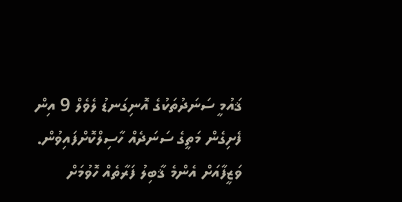ޤައުމީ ސަނަދުތަކުގެ އޮނިގަނޑު ލެވެލް 9 އިން ފެށިގެން މަތީގެ ސަނަދެއް ހާސިލްކޮށްފައިވުން.
ވަޒީފާއަށް އެންމެ ޤާބިލު ފަރާތެއް ހޮވުމަށް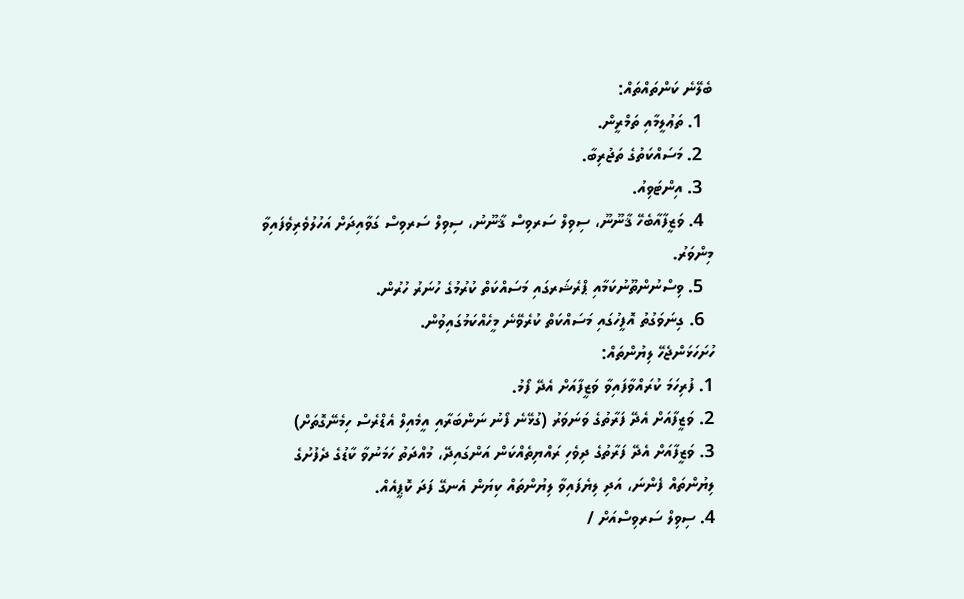ބެލޭނެ ކަންތައްތައް:
  1. ތަޢުލީމާއި ތަމްރީން.
  2. މަސައްކަތުގެ ތަޖުރިބާ.
  3. އިންޓަވިއު.
  4. ވަޒީފާއާބެހޭ ޤާނޫނޫ، ސިވިލް ސަރވިސް ޤާނޫނު، ސިވިލް ސަރވިސް ގަވާއިދަށް އަހުލުވެރިވެފައިވާ މިންވަރު.
  5. ވިސްނުންތޫނުކަމާއި ޕްރެޝަރގައި މަސައްކަތް ކުރުމުގެ ހުނަރު ހުރުން.
  6. ގިނަވަގުތު އޮފީހުގައި މަސައްކަތް ކުރެވޭނެ މީހެއްކަމުގައިވުން.
ހުށަހަޅަންޖެހޭ ލިޔުންތައް:
1. ފުރިހަމަ ކުރައްވާފައިވާ ވަޒީފާއަށް އެދޭ ފޯމު.
2. ވަޒީފާއަށް އެދޭ ފަރާތުގެ ވަނަވަރު (ގުޅޭނެ ފޯނު ނަންބަރާއި އީމެއިލް އެޑްރެސް ހިމެނޭގޮތަށް)
3. ވަޒީފާއަށް އެދޭ ފަރާތުގެ ދިވެހި ރައްޔިތެއްކަން އަންގައިދޭ، މުއްދަތު ހަމަނުވާ ކާޑުގެ ދެފުށުގެ ލިޔުންތައް ފެންނަ، އަދި ލިޔެފައިވާ ލިޔުންތައް ކިޔަން އެނގޭ ފަދަ ކޮޕީއެއް.
4. ސިވިލް ސަރވިސްއަށް /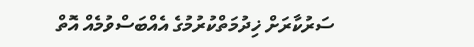ސަރުކާރަށް ޚިދުމަތްކުރުމުގެ އެއްބަސްވުމެއް އޮތް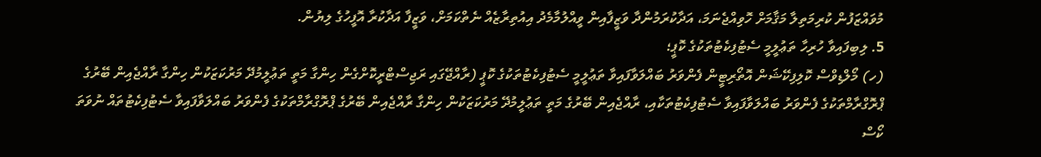މުވައްޒަފުން ކުރިމަތިލާ މަޤާމަށް ހޮވިއްޖެނަމަ، އަދާކުރަމުންދާ ވަޒީފާއިން ވީއްލުމާމެދު އިއުތިރާޒެއް ނެތްކަމަށް، ވަޒީފާ އަދާކުރާ އޮފީހުގެ ލިޔުން.
5. ލިބިފައިވާ ހުރިހާ ތަޢުލީމީ ސެޓުފިކެޓުތަކުގެ ކޮޕީ؛
(ހ) މޯލްޑިވްސް ކޮލިފިކޭޝަން އޮތޯރިޓީން ފެންވަރު ބައްލަވާފައިވާ ތަޢުލީމީ ސެޓުފިކެޓުތަކުގެ ކޮޕީ (ރާއްޖޭގައި ރަޖިސްޓްރީކޮށްގެން ހިންގާ މަތީ ތަޢުލީމުދޭ މަރުކަޒަކުން ހިންގާ ރާއްޖެއިން ބޭރުގެ ޕްރޮގްރާމްތަކުގެ ފެންވަރު ބައްލަވާފައިވާ ސެޓުފިކެޓުތަކާއި، ރާއްޖެއިން ބޭރުގެ މަތީ ތަޢުލީމުދޭ މަރުކަޒަކުން ހިންގާ ރާއްޖެއިން ބޭރުގެ ޕްރޮގްރާމްތަކުގެ ފެންވަރު ބައްލަވާފައިވާ ސެޓުފިކެޓުތައް ނުވަތަ ކޯސް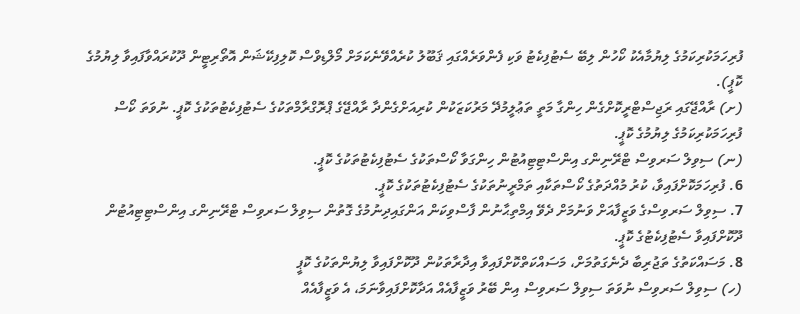ފުރިހަމަކުރިކަމުގެ ލިޔުމާއެކު ކޯހުން ލިބޭ ސެޓުފިކެޓު ވަކި ފެންވަރެއްގައި ޤަބޫލު ކުރެއްވޭނެކަމަށް މޯލްޑިވްސް ކޮލިފިކޭޝަން އޮތޯރިޓީން ދޫކުރައްވާފައިވާ ލިޔުމުގެ ކޮޕީ).
(ށ) ރާއްޖޭގައި ރަޖިސްޓްރީކޮށްގެން ހިންގާ މަތީ ތަޢުލީމުދޭ މަރުކަޒަކުން ކުރިއަށްގެންދާ ރާއްޖޭގެ ޕްރޮގްރާމްތަކުގެ ސެޓުފިކެޓުތަކުގެ ކޮޕީ. ނުވަތަ ކޯސް ފުރިހަމަކުރިކަމުގެ ލިޔުމުގެ ކޮޕީ.
(ނ) ސިވިލް ސަރވިސް ޓްރޭނިންގ އިންސްޓިޓިއުޓުން ހިންގަވާ ކޯސްތަކުގެ ސެޓުފިކެޓުތަކުގެ ކޮޕީ.
6. ފުރިހަމަކޮށްފައިވާ، ކުރު މުއްދަތުގެ ކޯސްތަކާއި ތަމްރީނުތަކުގެ ސެޓުފިކެޓުތަކުގެ ކޮޕީ.
7. ސިވިލް ސަރވިސްގެ ވަޒީފާއަށް ވަނުމަށް ދެވޭ އިމްތިޙާނުން ފާސްވިކަން އަންގައިދިނުމުގެ ގޮތުން ސިވިލް ސަރވިސް ޓްރޭނިންގ އިންސްޓިޓިއުޓުން ދޫކޮށްފައިވާ ސެޓުފިކެޓުގެ ކޮޕީ.
8. މަސައްކަތުގެ ތަޖުރިބާ ދެނެގަތުމަށް، މަސައްކަތްކޮށްފައިވާ އިދާރާތަކުން ދޫކޮށްފައިވާ ލިޔުންތަކުގެ ކޮޕީ
(ހ) ސިވިލް ސަރވިސް ނުވަތަ ސިވިލް ސަރވިސް އިން ބޭރު ވަޒީފާއެއް އަދާކޮށްފައިވާނަމަ، އެ ވަޒީފާއެއް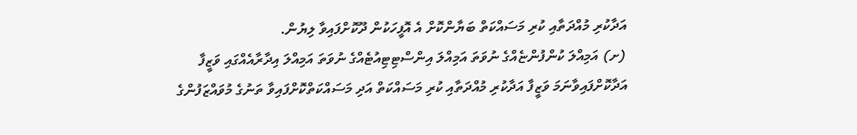އަދާކުރި މުއްދަތާއި ކުރި މަސައްކަތް ބަޔާންކޮށް އެ އޮފީހަކުން ދޫކޮށްފައިވާ ލިޔުން.
(ށ) އަމިއްލަ ކުންފުންޏެއްގެ ނުވަތަ އަމިއްލަ އިންސްޓިޓިއުޓެއްގެ ނުވަތަ އަމިއްލަ އިދާރާއެއްގައި ވަޒީފާ އަދާކޮށްފައިވާނަމަ ވަޒީފާ އަދާކުރި މުއްދަތާއި ކުރި މަސައްކަތް އަދި މަސައްކަތްކޮށްފައިވާ ތަނުގެ މުވައްޒަފުންގެ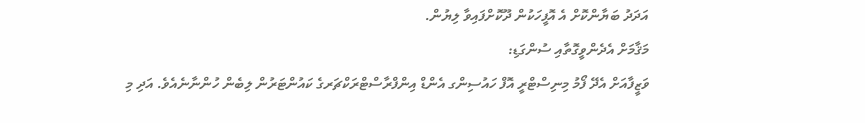އަދަދު ބަޔާންކޮށް އެ އޮފީހަކުން ދޫކޮށްފައިވާ ލިޔުން.
މަޤާމަށް އެދެންވީގޮތާއި ސުންގަޑި:
ވަޒީފާއަށް އެދޭ ފޯމު މިނިސްޓްރީ އޮފް ހައުސިންގ އެންޑް އިންފްރާސްޓްރަކްޗަރގެ ކައުންޓަރުން ލިބެން ހުންނާނެއެވެ. އަދި މި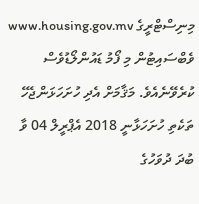މިނިސްޓްރީގެ www.housing.gov.mv ވެބްސައިޓުން މި ފޯމު ޑައުންލޯޑުވެސް ކުރެވޭނެއެވެ. މަޤާމަށް އެދި ހުށަހަޅަންޖެހޭ ތަކެތި ހުށަހަޅާނީ 2018 އެޕްރީލް 04 ވާ ބުދަ ދުވަހުގެ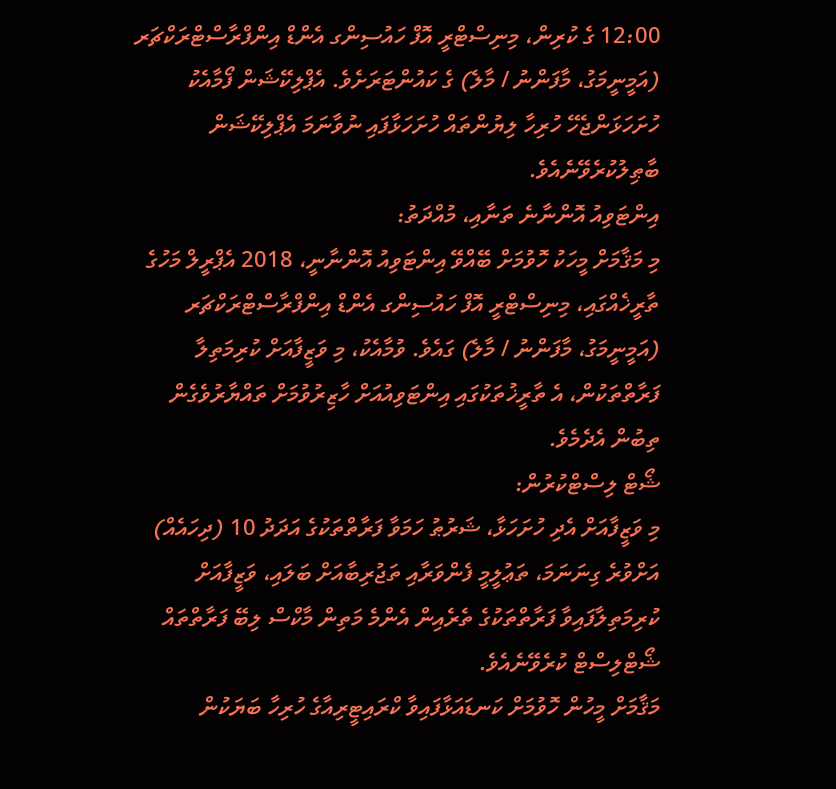12:00 ގެ ކުރިން، މިނިސްޓްރީ އޮފް ހައުސިންގ އެންޑް އިންފްރާސްޓްރަކްޗަރ (އަމީނީމަގު، މާފަންނު / މާލެ) ގެ ކައުންޓަރަށެވެ. އެޕްލިކޭޝަން ފޯމާއެކު ހުށަހަޅަންޖެހޭ ހުރިހާ ލިޔުންތައް ހުށަހަޅާފައި ނުވާނަމަ އެޕްލިކޭޝަން ބާޠިލުކުރެވޭނެއެވެ.
އިންޓަވިއު އޮންނާނެ ތަނާއި، މުއްދަތު:
މި މަޤާމަށް މީހަކު ހޮވުމަށް ބޭއްވޭ އިންޓަވިއު އޮންނާނީ، 2018 އެޕްރީލް މަހުގެ ތާރީޚެއްގައި، މިނިސްޓްރީ އޮފް ހައުސިންގ އެންޑް އިންފްރާސްޓްރަކްޗަރ (އަމީނީމަގު، މާފަންނު / މާލެ) ގައެވެ. ވުމާއެކު، މި ވަޒީފާއަށް ކުރިމަތިލާ ފަރާތްތަކުން، އެ ތާރީޚުތަކުގައި އިންޓަވިއުއަށް ހާޒިރުވުމަށް ތައްޔާރުވެގެން ތިބުން އެދެމެވެ.
ޝޯޓް ލިސްޓްކުރުން:
މި ވަޒީފާއަށް އެދި ހުށަހަޅާ، ޝަރުޠު ހަމަވާ ފަރާތްތަކުގެ އަދަދު 10 (ދިހައެއް) އަށްވުރެ ގިނަނަމަ، ތަޢުލީމީ ފެންވަރާއި ތަޖުރިބާއަށް ބަލައި، ވަޒީފާއަށް ކުރިމަތިލާފައިވާ ފަރާތްތަކުގެ ތެރެއިން އެންމެ މަތިން މާކްސް ލިބޭ ފަރާތްތައް ޝޯޓްލިސްޓް ކުރެވޭނެއެވެ.
މަޤާމަށް މީހުން ހޮވުމަށް ކަނޑައަޅާފައިވާ ކްރައިޓީރިއާގެ ހުރިހާ ބަޔަކުން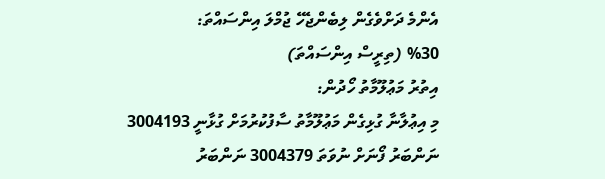އެންމެ ދަށްވެގެން ލިބެންޖެހޭ ޖުމްލަ އިންސައްތަ:
%30 (ތިރީސް އިންސައްތަ)
އިތުރު މަޢުލޫމާތު ހޯދުން:
މި އިޢުލާނާ ގުޅިގެން މަޢުލޫމާތު ސާފުކުރުމަށް ގުޅާނީ 3004193 ނަންބަރު ފޯނަށް ނުވަތަ 3004379 ނަންބަރު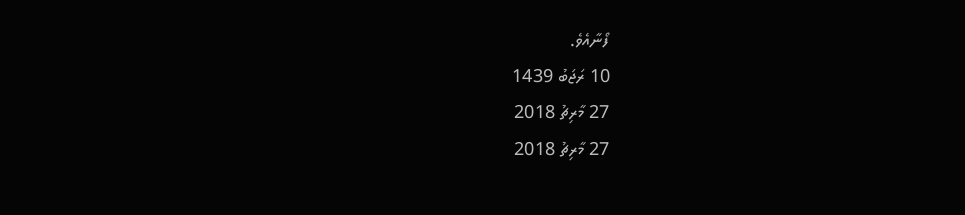ފޯނާއެވެ.
10 ރަޖަބު 1439
27 މާރިޗު 2018
27 މާރިޗު 2018